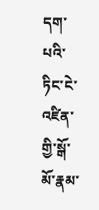དག་པའི་ཏིང་ངེ་འཛིན་གྱི་སྒོ་མོ་རྣམ་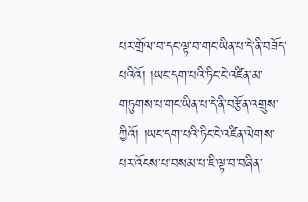པར་གྲོལ་བ་དང་ལྟ་བ་གང་ཡིན་པ་དེ་ནི་བཟོད་པའིའོ། །ཡང་དག་པའི་ཏིང་ངེ་འཛིན་མ་གཏུགས་པ་གང་ཡིན་པ་དེ་ནི་བརྩོན་འགྲུས་ཀྱིའོ། །ཡང་དག་པའི་ཏིང་ངེ་འཛིན་ལེགས་པར་འོངས་པ་བསམ་པ་ཇི་ལྟ་བ་བཞིན་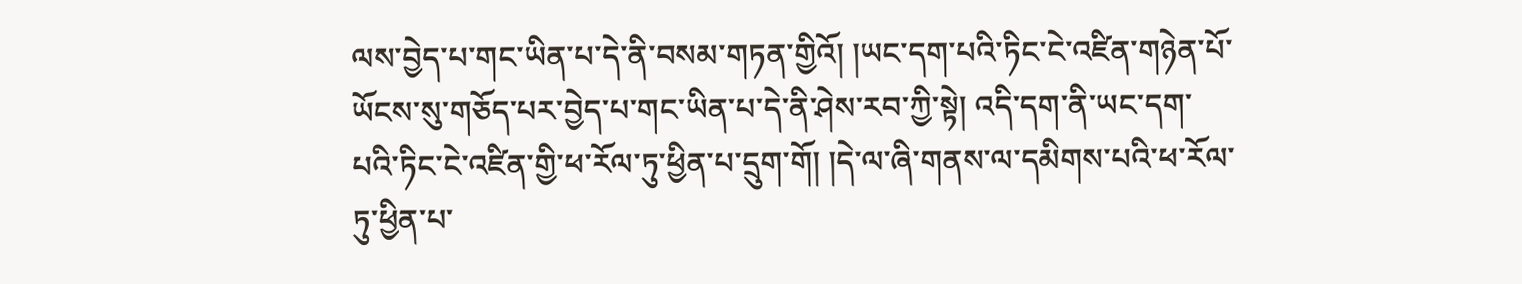ལས་བྱེད་པ་གང་ཡིན་པ་དེ་ནི་བསམ་གཏན་གྱིའོ། །ཡང་དག་པའི་ཏིང་ངེ་འཛིན་གཉེན་པོ་ཡོངས་སུ་གཅོད་པར་བྱེད་པ་གང་ཡིན་པ་དེ་ནི་ཤེས་རབ་ཀྱི་སྟེ། འདི་དག་ནི་ཡང་དག་པའི་ཏིང་ངེ་འཛིན་གྱི་ཕ་རོལ་ཏུ་ཕྱིན་པ་དྲུག་གོ། །དེ་ལ་ཞི་གནས་ལ་དམིགས་པའི་ཕ་རོལ་ཏུ་ཕྱིན་པ་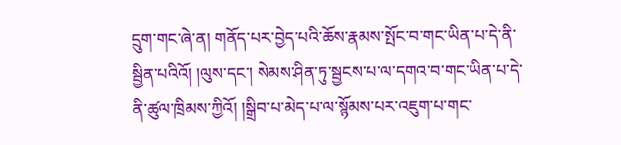དྲུག་གང་ཞེ་ན། གནོད་པར་བྱེད་པའི་ཆོས་རྣམས་སྤོང་བ་གང་ཡིན་པ་དེ་ནི་སྦྱིན་པའིའོ། །ལུས་དང་། སེམས་ཤིན་ཏུ་སྦྱངས་པ་ལ་དགའ་བ་གང་ཡིན་པ་དེ་ནི་ཚུལ་ཁྲིམས་ཀྱིའོ། །སྒྲིབ་པ་མེད་པ་ལ་སྙོམས་པར་འཇུག་པ་གང་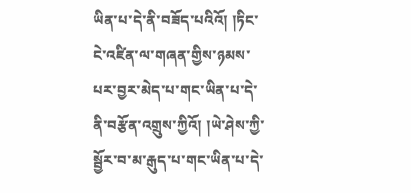ཡིན་པ་དེ་ནི་བཟོད་པའིའོ། །ཏིང་ངེ་འཛིན་ལ་གཞན་གྱིས་ཉམས་པར་བྱར་མེད་པ་གང་ཡིན་པ་དེ་ནི་བརྩོན་འགྲུས་ཀྱིའོ། །ཡེ་ཤེས་ཀྱི་སྦྱོར་བ་མ་རྒུད་པ་གང་ཡིན་པ་དེ་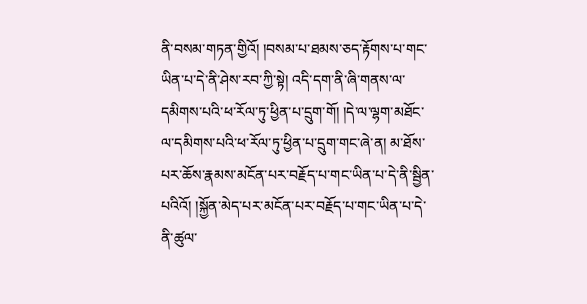ནི་བསམ་གཏན་གྱིའོ། །བསམ་པ་ཐམས་ཅད་རྟོགས་པ་གང་ཡིན་པ་དེ་ནི་ཤེས་རབ་ཀྱི་སྟེ། འདི་དག་ནི་ཞི་གནས་ལ་དམིགས་པའི་ཕ་རོལ་ཏུ་ཕྱིན་པ་དྲུག་གོ། །དེ་ལ་ལྷག་མཐོང་ལ་དམིགས་པའི་ཕ་རོལ་ཏུ་ཕྱིན་པ་དྲུག་གང་ཞེ་ན། མ་ཐོས་པར་ཆོས་རྣམས་མངོན་པར་བརྗོད་པ་གང་ཡིན་པ་དེ་ནི་སྦྱིན་པའིའོ། །སྐྱོན་མེད་པར་མངོན་པར་བརྗོད་པ་གང་ཡིན་པ་དེ་ནི་ཚུལ་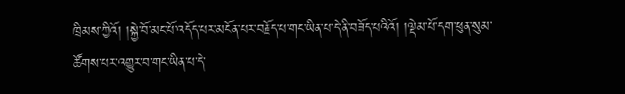ཁྲིམས་ཀྱིའོ། །སྐྱེ་བོ་མང་པོ་འདོད་པར་མངོན་པར་བརྗོད་པ་གང་ཡིན་པ་དེ་ནི་བཟོད་པའིའོ། །ལྡེམ་པོ་དག་ཕུན་སུམ་ཚོགས་པར་འགྱུར་བ་གང་ཡིན་པ་དེ་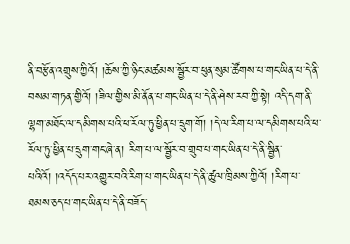ནི་བརྩོན་འགྲུས་ཀྱིའོ། །ཆོས་ཀྱི་ཉིང་མཚམས་སྦྱོར་བ་ཕུན་སུམ་ཚོགས་པ་གང་ཡིན་པ་དེ་ནི་བསམ་གཏན་གྱིའོ། །ཟིལ་གྱིས་མི་ནོན་པ་གང་ཡིན་པ་དེ་ནི་ཤེས་རབ་ཀྱི་སྟེ། འདི་དག་ནི་ལྷག་མཐོང་ལ་དམིགས་པའི་ཕ་རོལ་ཏུ་ཕྱིན་པ་དྲུག་གོ། །དེ་ལ་རིག་པ་ལ་དམིགས་པའི་ཕ་རོལ་ཏུ་ཕྱིན་པ་དྲུག་གང་ཞེ་ན། རིག་པ་ལ་སྦྱོར་བ་གྲུབ་པ་གང་ཡིན་པ་དེ་ནི་སྦྱིན་པའིའོ། །འདོད་པར་འགྱུར་བའི་རིག་པ་གང་ཡིན་པ་དེ་ནི་ཚུལ་ཁྲིམས་ཀྱིའོ། །རིག་པ་ཐམས་ཅད་པ་གང་ཡིན་པ་དེ་ནི་བཟོད་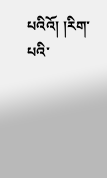པའིའོ། །རིག་པའི་